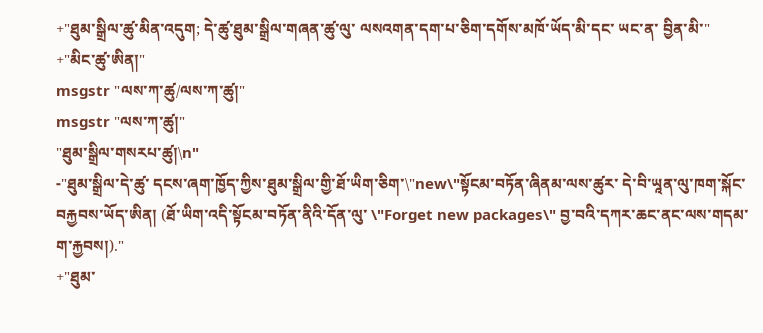+"ཐུམ་སྒྲིལ་ཚུ་མིན་འདུག; དེ་ཚུ་ཐུམ་སྒྲིལ་གཞན་ཚུ་ལུ་ ལསའགན་དག་པ་ཅིག་དགོས་མཁོ་ཡོད་མི་དང་ ཡང་ན་ བྱིན་མི་"
+"མིང་ཚུ་ཨིན།"
msgstr "ལས་ཀ་ཚུ/ལས་ཀ་ཚུ།"
msgstr "ལས་ཀ་ཚུ།"
"ཐུམ་སྒྲིལ་གསརཔ་ཚུ།\n"
-"ཐུམ་སྒྲིལ་དེ་ཚུ་ དངས་ཞག་ཁྱོད་ཀྱིས་ཐུམ་སྒྲིལ་གྱི་ཐོ་ཡིག་ཅིག་\"new\"སྟོངམ་བཏོན་ཞིནམ་ལས་ཚུར་ དེ་བི་ཡཱན་ལུ་ཁག་སྐོང་བརྐྱབས་ཡོད་ཨིན། (ཐོ་ཡིག་འདི་སྟོངམ་བཏོན་ནིའི་དོན་ལུ་ \"Forget new packages\" བྱ་བའི་དཀར་ཆང་ནང་ལས་གདམ་ག་རྐྱབས།)."
+"ཐུམ་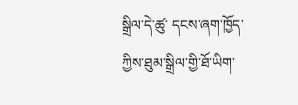སྒྲིལ་དེ་ཚུ་ དངས་ཞག་ཁྱོད་ཀྱིས་ཐུམ་སྒྲིལ་གྱི་ཐོ་ཡིག་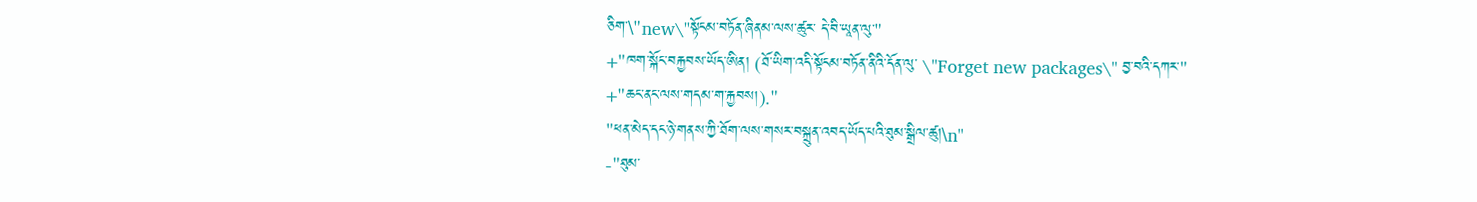ཅིག་\"new\"སྟོངམ་བཏོན་ཞིནམ་ལས་ཚུར་ དེ་བི་ཡཱན་ལུ་"
+"ཁག་སྐོང་བརྐྱབས་ཡོད་ཨིན། (ཐོ་ཡིག་འདི་སྟོངམ་བཏོན་ནིའི་དོན་ལུ་ \"Forget new packages\" བྱ་བའི་དཀར་"
+"ཆང་ནང་ལས་གདམ་ག་རྐྱབས།)."
"ཕན་མེད་དང་ཉེ་གནས་ཀྱི་ཐོག་ལས་གསར་བསྐྲུན་འབད་ཡོད་པའི་ཐུམ་སྒྲིལ་ཚུ།\n"
-"ཐུམ་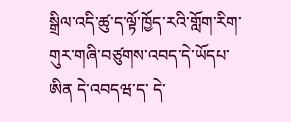སྒྲིལ་འདི་ཚུ་ད་ལྟོ་ཁྱོད་རའི་གློག་རིག་གུར་གཞི་བཙུགས་འབད་དེ་ཡོདཔ་ཨིན དེ་འབདཝ་ད་ དེ་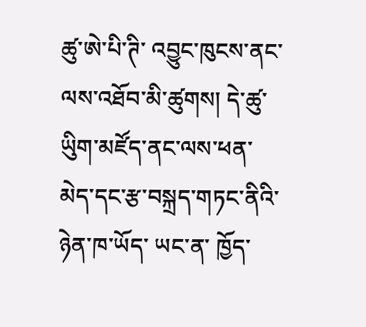ཚུ་ཨེ་པི་ཊི་ འབྱུང་ཁུངས་ནང་ལས་འཐོབ་མི་ཚུགས། དེ་ཚུ་ཡིུག་མཛོད་ནང་ལས་ཕན་མེད་དང་རྩ་བསྐྲད་གཏང་ནིའི་ཉེན་ཁ་ཡོད་ ཡང་ན་ ཁྱོད་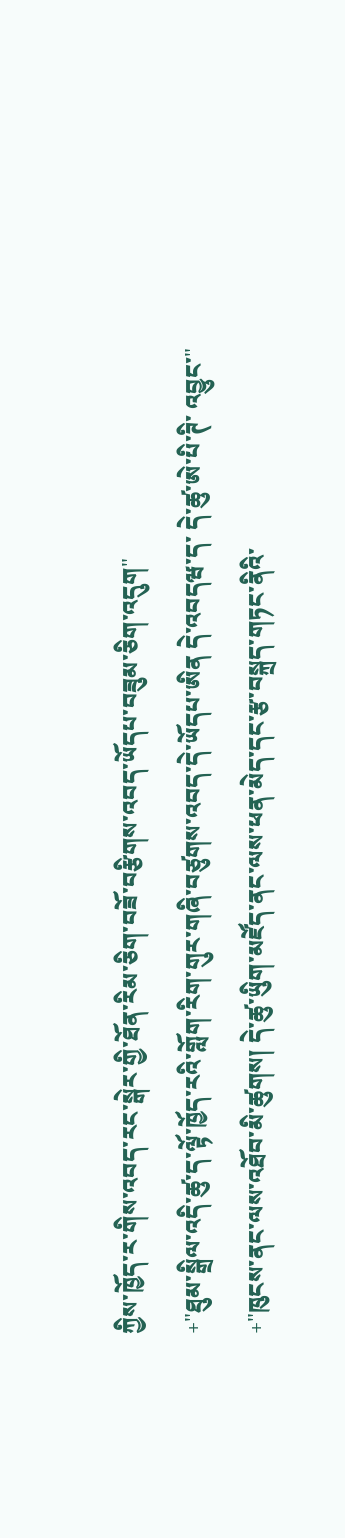ཀྱིས་ཁྱོད་ར་གིས་འབད་རང་སྒེར་གྱི་ཐོན་རིམ་ཅིག་བཟོ་བརྩིགས་འབད་ཡོདཔ་བཟུམ་ཅིག་འདུག"
+"ཐུམ་སྒྲིལ་འདི་ཚུ་ད་ལྟོ་ཁྱོད་རའི་གློག་རིག་གུར་གཞི་བཙུགས་འབད་དེ་ཡོདཔ་ཨིན དེ་འབདཝ་ད་ དེ་ཚུ་ཨེ་པི་ཊི་ འབྱུང་"
+"ཁུངས་ནང་ལས་འཐོབ་མི་ཚུགས། དེ་ཚུ་ཡིུག་མཛོད་ནང་ལས་ཕན་མེད་དང་རྩ་བསྐྲད་གཏང་ནིའི་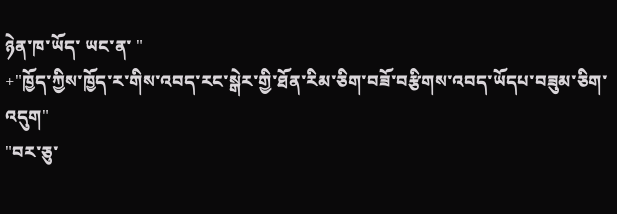ཉེན་ཁ་ཡོད་ ཡང་ན་ "
+"ཁྱོད་ཀྱིས་ཁྱོད་ར་གིས་འབད་རང་སྒེར་གྱི་ཐོན་རིམ་ཅིག་བཟོ་བརྩིགས་འབད་ཡོདཔ་བཟུམ་ཅིག་འདུག"
"བར་ཅུ་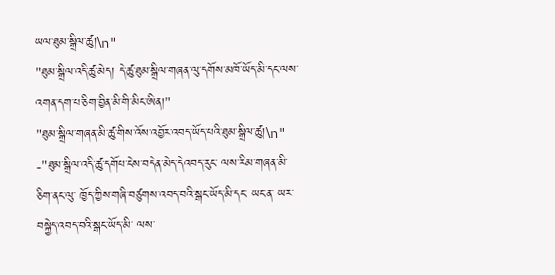ཡལ་ཐུམ་སྒྲིལ་ཚུ།\n"
"ཐུམ་སྒྲིལ་འདི་ཚུ་མེད། དེ་ཚུ་ཐུམ་སྒྲིལ་གཞན་ལུ་དགོས་མཁོ་ཡོད་མི་དང་ལས་འགན་དག་པ་ཅིག་བྱིན་མི་གི་མིང་ཨིན།"
"ཐུམ་སྒྲིལ་གཞན་མི་ཚུ་གིས་འོས་འབྱོར་འབད་ཡོད་པའི་ཐུམ་སྒྲིལ་ཚུ།\n"
-"ཐུམ་སྒྲིལ་འདི་ཚུ་དགོཔ་ངེས་བདེན་མེད་དེའབད་རུང་ ལས་རིམ་གཞན་མི་ཅིག་ནང་ལུ་ ཁྱོད་ཀྱིས་གཞི་བཙུགས་འབད་བའི་སྒང་ཡོད་མི་དང་ ཡང་ན་ ཡར་བསྐྱེད་འབད་བའི་སྒང་ཡོད་མི་ ལས་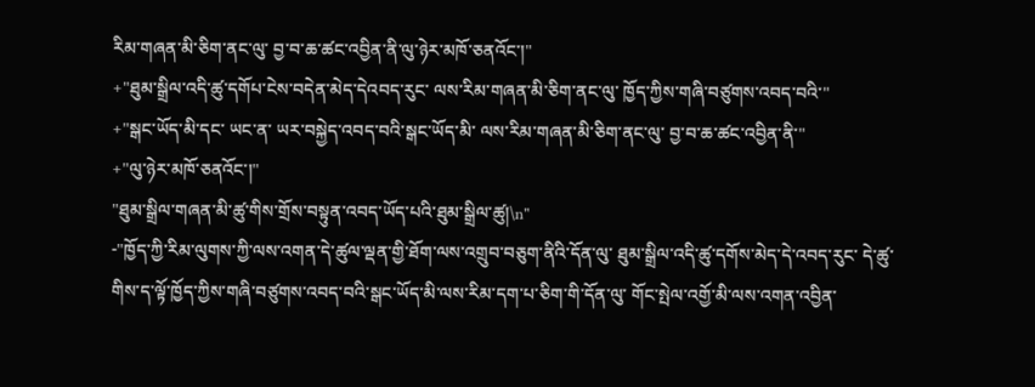རིམ་གཞན་མི་ཅིག་ནང་ལུ་ བྱ་བ་ཆ་ཚང་འབྱིན་ནི་ལུ་ཉེར་མཁོ་ཅནའོང་།"
+"ཐུམ་སྒྲིལ་འདི་ཚུ་དགོཔ་ངེས་བདེན་མེད་དེའབད་རུང་ ལས་རིམ་གཞན་མི་ཅིག་ནང་ལུ་ ཁྱོད་ཀྱིས་གཞི་བཙུགས་འབད་བའི་"
+"སྒང་ཡོད་མི་དང་ ཡང་ན་ ཡར་བསྐྱེད་འབད་བའི་སྒང་ཡོད་མི་ ལས་རིམ་གཞན་མི་ཅིག་ནང་ལུ་ བྱ་བ་ཆ་ཚང་འབྱིན་ནི་"
+"ལུ་ཉེར་མཁོ་ཅནའོང་།"
"ཐུམ་སྒྲིལ་གཞན་མི་ཚུ་གིས་གྲོས་བསྟུན་འབད་ཡོད་པའི་ཐུམ་སྒྲིལ་ཚུ།\n"
-"ཁྱོད་ཀྱི་རིམ་ལུགས་ཀྱི་ལས་འགན་དེ་ཚུལ་ལྡན་གྱི་ཐོག་ལས་འགྲུབ་བཅུག་ནིའི་དོན་ལུ་ ཐུམ་སྒྲིལ་འདི་ཚུ་དགོས་མེད་དེ་འབད་རུང་ དེ་ཚུ་གིས་ད་ལྟོ་ཁྱོད་ཀྱིས་གཞི་བཙུགས་འབད་བའི་སྒང་ཡོད་མི་ལས་རིམ་དག་པ་ཅིག་གི་དོན་ལུ་ གོང་སྤེལ་འགྱོ་མི་ལས་འགན་འབྱིན་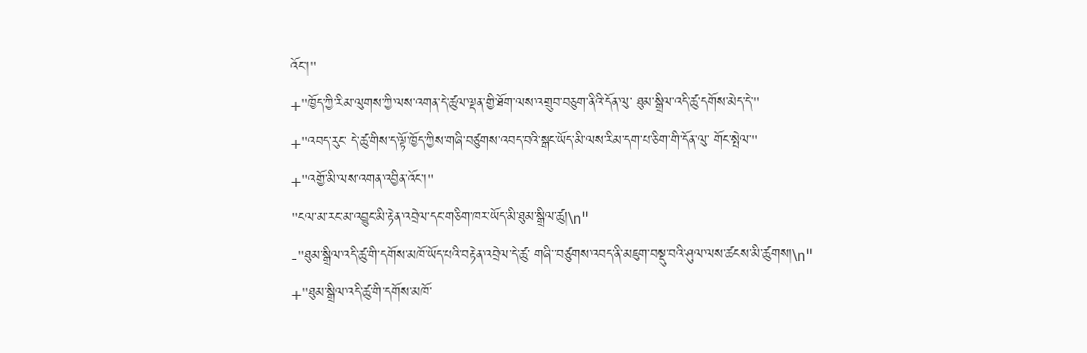འོང་།"
+"ཁྱོད་ཀྱི་རིམ་ལུགས་ཀྱི་ལས་འགན་དེ་ཚུལ་ལྡན་གྱི་ཐོག་ལས་འགྲུབ་བཅུག་ནིའི་དོན་ལུ་ ཐུམ་སྒྲིལ་འདི་ཚུ་དགོས་མེད་དེ་"
+"འབད་རུང་ དེ་ཚུ་གིས་ད་ལྟོ་ཁྱོད་ཀྱིས་གཞི་བཙུགས་འབད་བའི་སྒང་ཡོད་མི་ལས་རིམ་དག་པ་ཅིག་གི་དོན་ལུ་ གོང་སྤེལ་"
+"འགྱོ་མི་ལས་འགན་འབྱིན་འོང་།"
"ངལ་མ་རང་མ་འབྱུང་མི་རྟེན་འབྲེལ་དང་གཅིག་ཁར་ཡོད་མི་ཐུམ་སྒྲིལ་ཚུ།\n"
-"ཐུམ་སྒྲིལ་འདི་ཚུ་གི་དགོས་མཁོ་ཡོད་པའི་བརྟེན་འབྲེལ་དེ་ཚུ་ གཞི་་བཙུགས་འབད་ནི་མཇུག་བསྡུ་བའི་ཤུལ་ལས་ཚངས་མི་ཚུགས།\n"
+"ཐུམ་སྒྲིལ་འདི་ཚུ་གི་དགོས་མཁོ་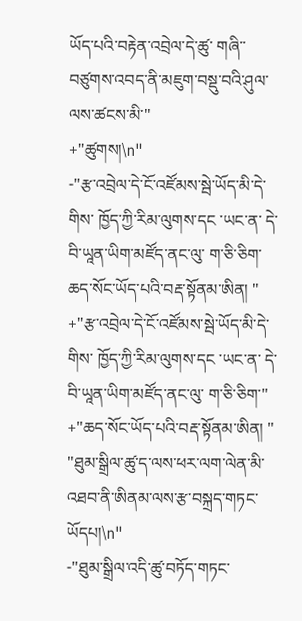ཡོད་པའི་བརྟེན་འབྲེལ་དེ་ཚུ་ གཞི་་བཙུགས་འབད་ནི་མཇུག་བསྡུ་བའི་ཤུལ་ལས་ཚངས་མི་"
+"ཚུགས།\n"
-"རྩ་འབྲེལ་དེ་ངོ་འཛོམས་སྦེ་ཡོད་མི་དེ་གིས་ ཁྱོད་ཀྱི་རིམ་ལུགས་དང ་ཡང་ན་ དེ་བི་ཡཱན་ཡིག་མཛོད་ནང་ལུ་ ག་ཅི་ཅིག་ཆད་སོང་ཡོད་པའི་བརྡ་སྟོནམ་ཨིན། "
+"རྩ་འབྲེལ་དེ་ངོ་འཛོམས་སྦེ་ཡོད་མི་དེ་གིས་ ཁྱོད་ཀྱི་རིམ་ལུགས་དང ་ཡང་ན་ དེ་བི་ཡཱན་ཡིག་མཛོད་ནང་ལུ་ ག་ཅི་ཅིག་"
+"ཆད་སོང་ཡོད་པའི་བརྡ་སྟོནམ་ཨིན། "
"ཐུམ་སྒྲིལ་ཚུ་ད་ལས་ཕར་ལག་ལེན་མི་འཐབ་ནི་ཨིནམ་ལས་རྩ་བསྐྲད་གཏང་ཡོདཔ།\n"
-"ཐུམ་སྒྲིལ་འདི་ཚུ་བཏོད་གཏང་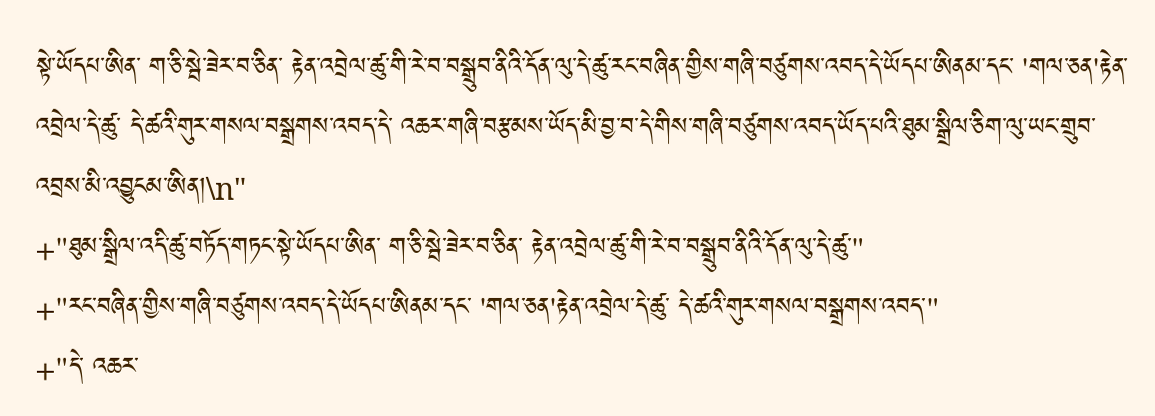སྟེ་ཡོདཔ་ཨིན་ ག་ཅི་སྦེ་ཟེར་བ་ཅིན་ རྟེན་འབྲེལ་ཚུ་གི་རེ་བ་བསྒྲུབ་ནིའི་དོན་ལུ་དེ་ཚུ་རང་བཞིན་གྱིས་གཞི་བཙུགས་འབད་དེ་ཡོདཔ་ཨིནམ་དང་ 'གལ་ཅན'རྟེན་འབྲེལ་དེ་ཚུ་ དེ་ཚའི་གུར་གསལ་བསྒྲགས་འབད་དེ་ འཆར་གཞི་བརྩམས་ཡོད་མི་བྱ་བ་དེ་གིས་གཞི་བཙུགས་འབད་ཡོད་པའི་ཐུམ་སྒྲིལ་ཅིག་ལུ་ཡང་གྲུབ་འབྲས་མི་འབྱུངམ་ཨིན།\n"
+"ཐུམ་སྒྲིལ་འདི་ཚུ་བཏོད་གཏང་སྟེ་ཡོདཔ་ཨིན་ ག་ཅི་སྦེ་ཟེར་བ་ཅིན་ རྟེན་འབྲེལ་ཚུ་གི་རེ་བ་བསྒྲུབ་ནིའི་དོན་ལུ་དེ་ཚུ་"
+"རང་བཞིན་གྱིས་གཞི་བཙུགས་འབད་དེ་ཡོདཔ་ཨིནམ་དང་ 'གལ་ཅན'རྟེན་འབྲེལ་དེ་ཚུ་ དེ་ཚའི་གུར་གསལ་བསྒྲགས་འབད་"
+"དེ་ འཆར་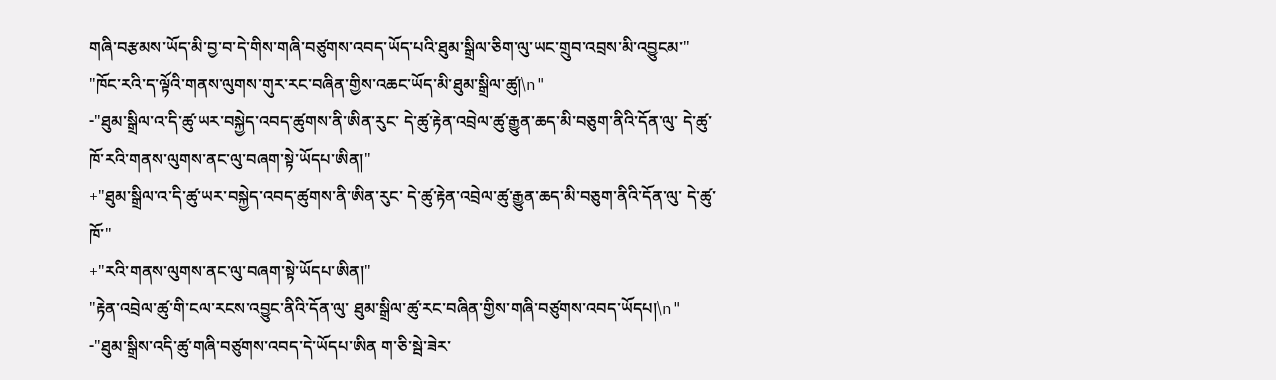གཞི་བརྩམས་ཡོད་མི་བྱ་བ་དེ་གིས་གཞི་བཙུགས་འབད་ཡོད་པའི་ཐུམ་སྒྲིལ་ཅིག་ལུ་ཡང་གྲུབ་འབྲས་མི་འབྱུངམ་"
"ཁོང་རའི་ད་ལྟོའི་གནས་ལུགས་གུར་རང་བཞིན་གྱིས་འཆང་ཡོད་མི་ཐུམ་སྒྲིལ་ཚུ།\n"
-"ཐུམ་སྒྲིལ་འ་དི་ཚུ་ཡར་བསྐྱེད་འབད་ཚུགས་ནི་ཨིན་རུང་ དེ་ཚུ་རྟེན་འབྲེལ་ཚུ་རྒྱུན་ཆད་མི་བཅུག་ནིའི་དོན་ལུ་ དེ་ཚུ་ཁོ་རའི་གནས་ལུགས་ནང་ལུ་བཞག་སྟེ་ཡོདཔ་ཨིན།"
+"ཐུམ་སྒྲིལ་འ་དི་ཚུ་ཡར་བསྐྱེད་འབད་ཚུགས་ནི་ཨིན་རུང་ དེ་ཚུ་རྟེན་འབྲེལ་ཚུ་རྒྱུན་ཆད་མི་བཅུག་ནིའི་དོན་ལུ་ དེ་ཚུ་ཁོ་"
+"རའི་གནས་ལུགས་ནང་ལུ་བཞག་སྟེ་ཡོདཔ་ཨིན།"
"རྟེན་འབྲེལ་ཚུ་གི་ངལ་རངས་འབྱུང་ནིའི་དོན་ལུ་ ཐུམ་སྒྲིལ་ཚུ་རང་བཞིན་གྱིས་གཞི་བཙུགས་འབད་ཡོདཔ།\n"
-"ཐུམ་སྒྲིས་འདི་ཚུ་གཞི་བཙུགས་འབད་དེ་ཡོདཔ་ཨིན ག་ཅི་སྦེ་ཟེར་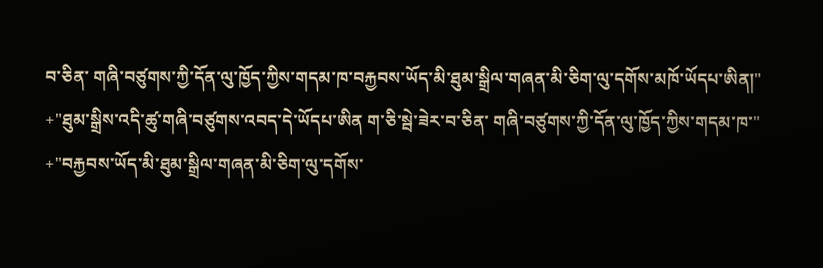བ་ཅིན་ གཞི་བཙུགས་ཀྱི་དོན་ལུ་ཁྱོད་ཀྱིས་གདམ་ཁ་བརྐྱབས་ཡོད་མི་ཐུམ་སྒྲིལ་གཞན་མི་ཅིག་ལུ་དགོས་མཁོ་ཡོདཔ་ཨིན།"
+"ཐུམ་སྒྲིས་འདི་ཚུ་གཞི་བཙུགས་འབད་དེ་ཡོདཔ་ཨིན ག་ཅི་སྦེ་ཟེར་བ་ཅིན་ གཞི་བཙུགས་ཀྱི་དོན་ལུ་ཁྱོད་ཀྱིས་གདམ་ཁ་"
+"བརྐྱབས་ཡོད་མི་ཐུམ་སྒྲིལ་གཞན་མི་ཅིག་ལུ་དགོས་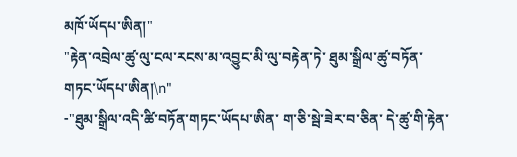མཁོ་ཡོདཔ་ཨིན།"
"རྟེན་འབྲེལ་ཚུ་ལུ་ངལ་རངས་མ་འབྱུང་མི་ལུ་བརྟེན་ཏེ་ ཐུམ་སྒྲིལ་ཚུ་བཏོན་གཏང་ཡོདཔ་ཨིན།\n"
-"ཐུམ་སྒྲིལ་འདི་ཚི་བཏོན་གཏང་ཡོདཔ་ཨིན་ ག་ཅི་སྦེ་ཟེར་བ་ཅིན་ དེ་ཚུ་གི་རྟེན་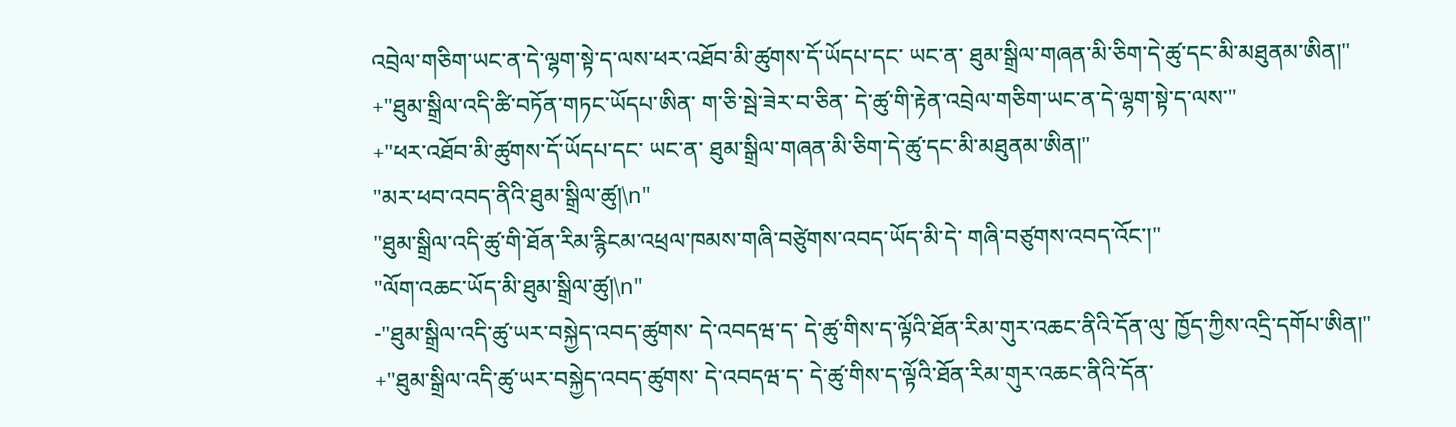འབྲེལ་གཅིག་ཡང་ན་དེ་ལྷག་སྟེ་ད་ལས་ཕར་འཐོབ་མི་ཚུགས་དོ་ཡོདཔ་དང་ ཡང་ན་ ཐུམ་སྒྲིལ་གཞན་མི་ཅིག་དེ་ཚུ་དང་མི་མཐུནམ་ཨིན།"
+"ཐུམ་སྒྲིལ་འདི་ཚི་བཏོན་གཏང་ཡོདཔ་ཨིན་ ག་ཅི་སྦེ་ཟེར་བ་ཅིན་ དེ་ཚུ་གི་རྟེན་འབྲེལ་གཅིག་ཡང་ན་དེ་ལྷག་སྟེ་ད་ལས་"
+"ཕར་འཐོབ་མི་ཚུགས་དོ་ཡོདཔ་དང་ ཡང་ན་ ཐུམ་སྒྲིལ་གཞན་མི་ཅིག་དེ་ཚུ་དང་མི་མཐུནམ་ཨིན།"
"མར་ཕབ་འབད་ནིའི་ཐུམ་སྒྲིལ་ཚུ།\n"
"ཐུམ་སྒྲིལ་འདི་ཚུ་གི་ཐོན་རིམ་རྙིངམ་འཕྲལ་ཁམས་གཞི་བཙེུགས་འབད་ཡོད་མི་དེ་ གཞི་བཙུགས་འབད་འོང་།"
"ལོག་འཆང་ཡོད་མི་ཐུམ་སྒྲིལ་ཚུ།\n"
-"ཐུམ་སྒྲིལ་འདི་ཚུ་ཡར་བསྐྱེད་འབད་ཚུགས་ དེ་འབདཝ་ད་ དེ་ཚུ་གིས་ད་ལྟོའི་ཐོན་རིམ་གུར་འཆང་ནིའི་དོན་ལུ་ ཁྱོད་ཀྱིས་འདྲི་དགོཔ་ཨིན།"
+"ཐུམ་སྒྲིལ་འདི་ཚུ་ཡར་བསྐྱེད་འབད་ཚུགས་ དེ་འབདཝ་ད་ དེ་ཚུ་གིས་ད་ལྟོའི་ཐོན་རིམ་གུར་འཆང་ནིའི་དོན་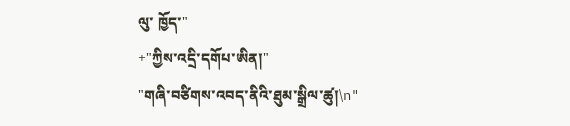ལུ་ ཁྱོད་"
+"ཀྱིས་འདྲི་དགོཔ་ཨིན།"
"གཞི་བཙིགས་འབད་ནིའི་ཐུམ་སྒྲིལ་ཚུ།\n"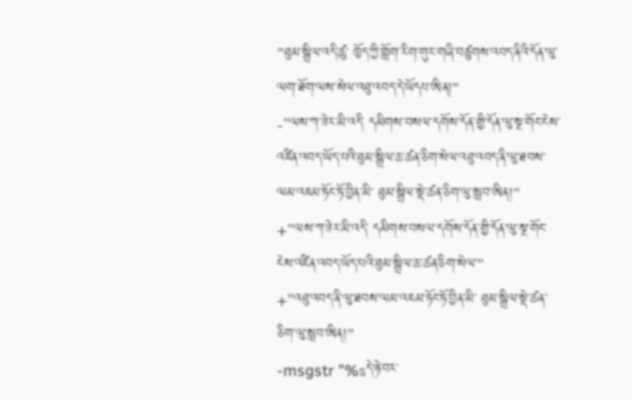"ཐུམ་སྒྲིལ་འདི་ཚུ་ ཁྱོད་ཀྱི་གློག་རིག་གུར་གཞི་བཙུགས་འབད་ནིའི་དོན་ལུ་ལག་ཐོག་ལས་སེལ་འཐུ་འབད་དེ་ཡོདཔ་ཨིན།"
-"ལས་ཀ་ཟེར་མི་འདི་ དམིགས་བསལ་དགོས་དོན་གྱི་དོན་ལུ་སྔ་གོང་ངེས་འཛིན་འབད་ཡོད་པའི་ཐུམ་སྒྲིལ་ཆ་ཚན་ཅིག་སེལ་འཐུ་འབད་ནི་ལུ་ཐབས་ལམ་འཇམ་ཏོང་ཏོ་བྱིན་མི་ ཐུམ་སྒྲིལ་སྡེ་ཚན་ཅིག་ལུ་སླབ་ཨིན།"
+"ལས་ཀ་ཟེར་མི་འདི་ དམིགས་བསལ་དགོས་དོན་གྱི་དོན་ལུ་སྔ་གོང་ངེས་འཛིན་འབད་ཡོད་པའི་ཐུམ་སྒྲིལ་ཆ་ཚན་ཅིག་སེལ་"
+"འཐུ་འབད་ནི་ལུ་ཐབས་ལམ་འཇམ་ཏོང་ཏོ་བྱིན་མི་ ཐུམ་སྒྲིལ་སྡེ་ཚན་ཅིག་ལུ་སླབ་ཨིན།"
-msgstr "%sདེ་ཉེ་བར་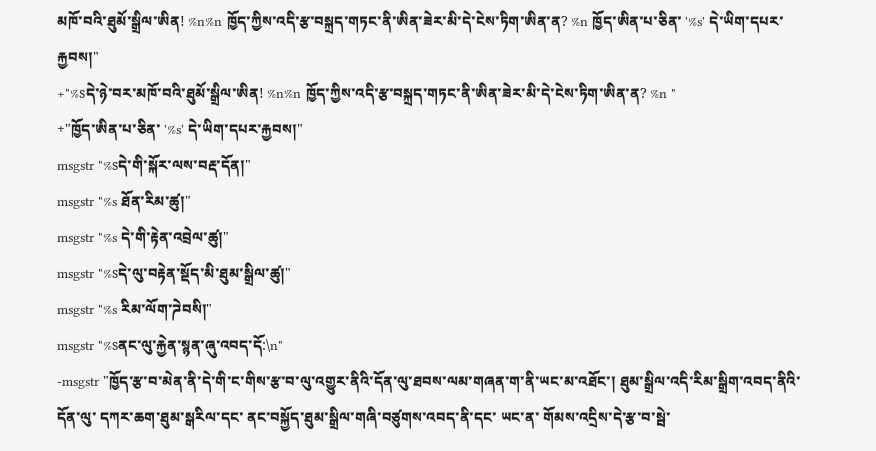མཁོ་བའི་ཐུམོ་སྒྲིལ་ཨིན! %n%n ཁྱོད་ཀྱིས་འདི་རྩ་བསྐྲད་གཏང་ནི་ཨིན་ཟེར་མི་དེ་ངེས་ཏིག་ཨིན་ན? %n ཁྱོད་ཨིན་པ་ཅིན་ '%s' དེ་ཡིག་དཔར་རྐྱབས།"
+"%sདེ་ཉེ་བར་མཁོ་བའི་ཐུམོ་སྒྲིལ་ཨིན! %n%n ཁྱོད་ཀྱིས་འདི་རྩ་བསྐྲད་གཏང་ནི་ཨིན་ཟེར་མི་དེ་ངེས་ཏིག་ཨིན་ན? %n "
+"ཁྱོད་ཨིན་པ་ཅིན་ '%s' དེ་ཡིག་དཔར་རྐྱབས།"
msgstr "%sདེ་གི་སྐོར་ལས་བརྡ་དོན།"
msgstr "%s ཐོན་རིམ་ཚུ།"
msgstr "%s དེ་གི་རྟེན་འབྲེལ་ཚུ།"
msgstr "%sདེ་ལུ་བརྟེན་སྡོད་མི་ཐུམ་སྒྲིལ་ཚུ།"
msgstr "%s རིམ་ལོག་ཌེབསི།"
msgstr "%sནང་ལུ་རྐྱེན་སྙན་ཞུ་འབད་དོ:\n"
-msgstr "ཁྱོད་རྩ་བ་མེན་ནི་དེ་གི་ང་གིས་རྩ་བ་ལུ་འགྱུར་ནིའི་དོན་ལུ་ཐབས་ལམ་གཞན་ག་ནི་ཡང་མ་འཐོང་། ཐུམ་སྒྲིལ་འདི་རིམ་སྒྲིག་འབད་ནིའི་དོན་ལུ་ དཀར་ཆག་ཐུམ་སྒརིལ་དང་ ནང་བསྐྱོད་ཐུམ་སྒྲིལ་གཞི་བཙུགས་འབད་ནི་དང་ ཡང་ན་ གོམས་འདྲིས་དེ་རྩ་བ་སྦེ་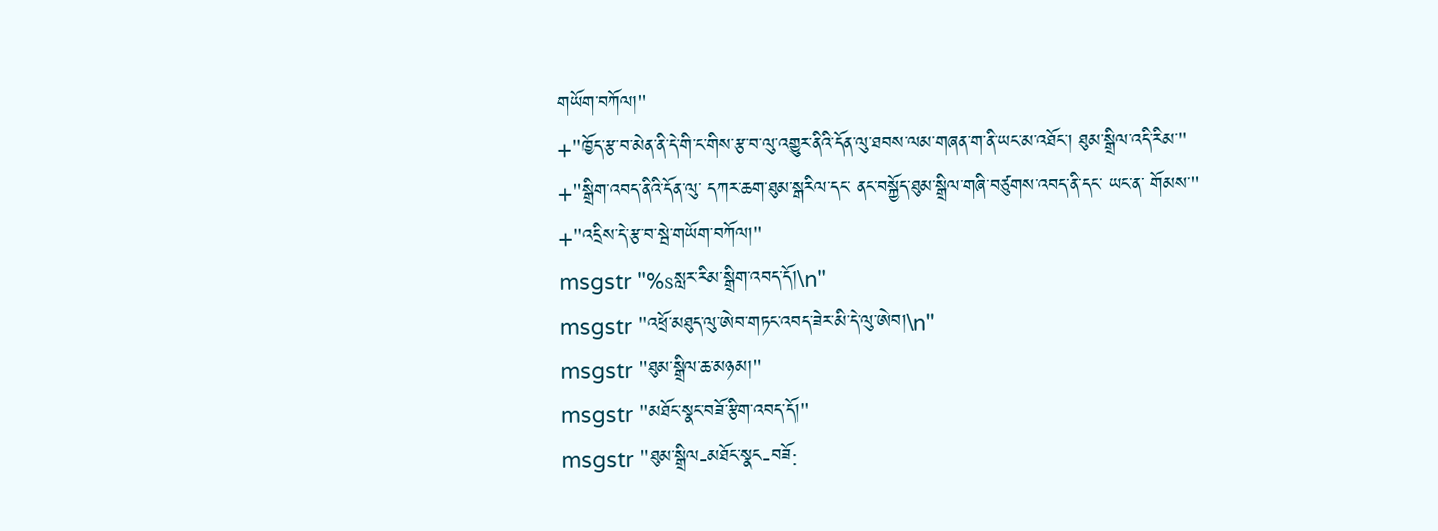གཡོག་བཀོལ།"
+"ཁྱོད་རྩ་བ་མེན་ནི་དེ་གི་ང་གིས་རྩ་བ་ལུ་འགྱུར་ནིའི་དོན་ལུ་ཐབས་ལམ་གཞན་ག་ནི་ཡང་མ་འཐོང་། ཐུམ་སྒྲིལ་འདི་རིམ་"
+"སྒྲིག་འབད་ནིའི་དོན་ལུ་ དཀར་ཆག་ཐུམ་སྒརིལ་དང་ ནང་བསྐྱོད་ཐུམ་སྒྲིལ་གཞི་བཙུགས་འབད་ནི་དང་ ཡང་ན་ གོམས་"
+"འདྲིས་དེ་རྩ་བ་སྦེ་གཡོག་བཀོལ།"
msgstr "%sསླར་རིམ་སྒྲིག་འབད་དོ།\n"
msgstr "འཕྲོ་མཐུད་ལུ་ཨེབ་གཏང་འབད་ཟེར་མི་དེ་ལུ་ཨེབ།\n"
msgstr "ཐུམ་སྒྲིལ་ཆ་མཉམ།"
msgstr "མཐོང་སྣང་བཟོ་རྩིག་འབད་དོ།"
msgstr "ཐུམ་སྒྲིལ-མཐོང་སྣང-བཟོ: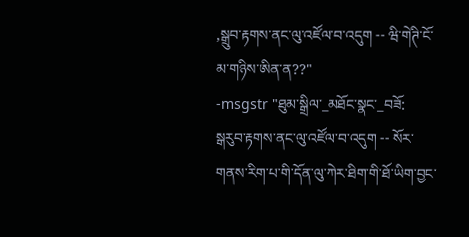,སྒྲུབ་རྟགས་ནང་ལུ་འཛོལ་བ་འདུག -- ཝི་གེཊི་ངོ་མ་གཉིས་ཨིན་ན??"
-msgstr "ཐུམ་སྒྲིལ་_མཐོང་སྣང་_བཟོ: སྒརུབ་རྟགས་ནང་ལུ་འཛོལ་བ་འདུག -- སོར་གནས་རིག་པ་གི་དོན་ལུ་ཀེར་ཐིག་གི་ཐོ་ཡིག་བྱང་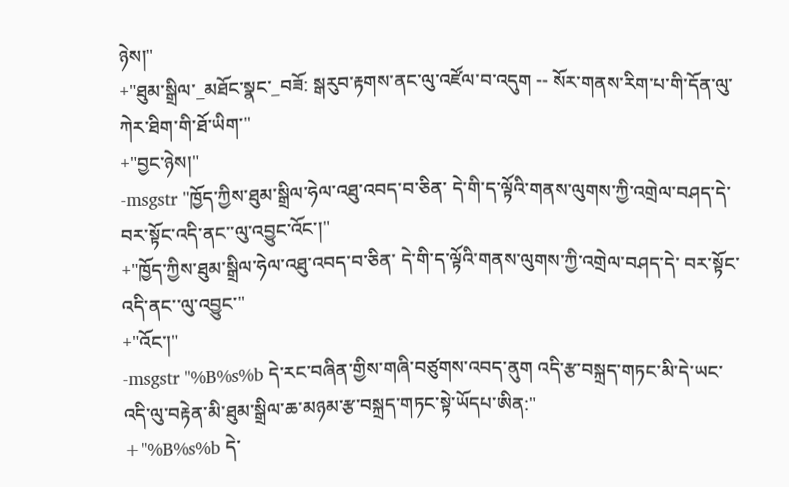ཉེས།"
+"ཐུམ་སྒྲིལ་_མཐོང་སྣང་_བཟོ: སྒརུབ་རྟགས་ནང་ལུ་འཛོལ་བ་འདུག -- སོར་གནས་རིག་པ་གི་དོན་ལུ་ཀེར་ཐིག་གི་ཐོ་ཡིག་"
+"བྱང་ཉེས།"
-msgstr "ཁྱོད་ཀྱིས་ཐུམ་སྒྲིལ་ཧེལ་འཐུ་འབད་བ་ཅིན་ དེ་གི་ད་ལྟོའི་གནས་ལུགས་ཀྱི་འགྲེལ་བཤད་དེ་ བར་སྟོང་འདི་ནང་་ལུ་འབྱུང་འོང་།"
+"ཁྱོད་ཀྱིས་ཐུམ་སྒྲིལ་ཧེལ་འཐུ་འབད་བ་ཅིན་ དེ་གི་ད་ལྟོའི་གནས་ལུགས་ཀྱི་འགྲེལ་བཤད་དེ་ བར་སྟོང་འདི་ནང་་ལུ་འབྱུང་"
+"འོང་།"
-msgstr "%B%s%b དེ་རང་བཞིན་གྱིས་གཞི་བཙུགས་འབད་ནུག འདི་རྩ་བསྐྲད་གཏང་མི་དེ་ཡང་ འདི་ལུ་བརྟེན་མི་ཐུམ་སྒྲིལ་ཆ་མཉམ་རྩ་བསྐྲད་གཏང་སྟེ་ཡོདཔ་ཨིན:"
+"%B%s%b དེ་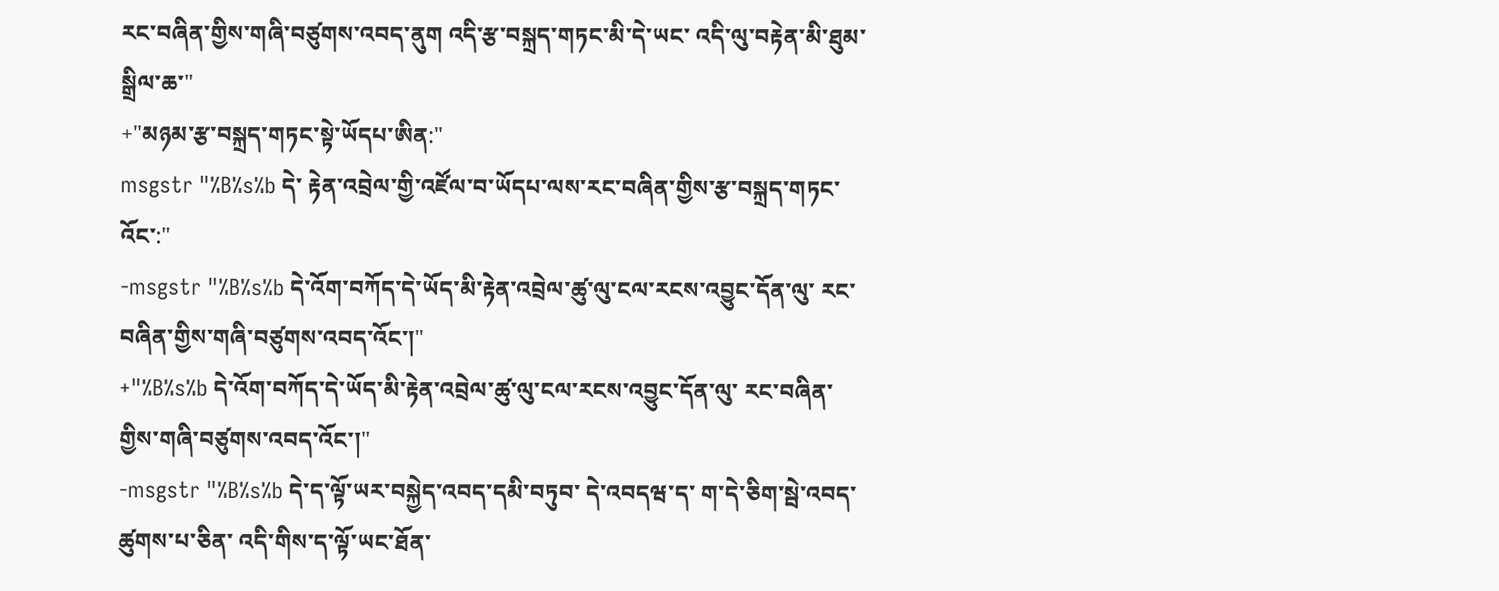རང་བཞིན་གྱིས་གཞི་བཙུགས་འབད་ནུག འདི་རྩ་བསྐྲད་གཏང་མི་དེ་ཡང་ འདི་ལུ་བརྟེན་མི་ཐུམ་སྒྲིལ་ཆ་"
+"མཉམ་རྩ་བསྐྲད་གཏང་སྟེ་ཡོདཔ་ཨིན:"
msgstr "%B%s%b དེ་ རྟེན་འབྲེལ་གྱི་འཛོལ་བ་ཡོདཔ་ལས་རང་བཞིན་གྱིས་རྩ་བསྐྲད་གཏང་འོང་:"
-msgstr "%B%s%b དེ་འོག་བཀོད་དེ་ཡོད་མི་རྟེན་འབྲེལ་ཚུ་ལུ་ངལ་རངས་འབྱུང་དོན་ལུ་ རང་བཞིན་གྱིས་གཞི་བཙུགས་འབད་འོང་།"
+"%B%s%b དེ་འོག་བཀོད་དེ་ཡོད་མི་རྟེན་འབྲེལ་ཚུ་ལུ་ངལ་རངས་འབྱུང་དོན་ལུ་ རང་བཞིན་གྱིས་གཞི་བཙུགས་འབད་འོང་།"
-msgstr "%B%s%b དེ་ད་ལྟོ་ཡར་བསྐྱེད་འབད་དམི་བཏུབ་ དེ་འབདཝ་ད་ ག་དེ་ཅིག་སྦེ་འབད་ཚུགས་པ་ཅིན་ འདི་གིས་ད་ལྟོ་ཡང་ཐོན་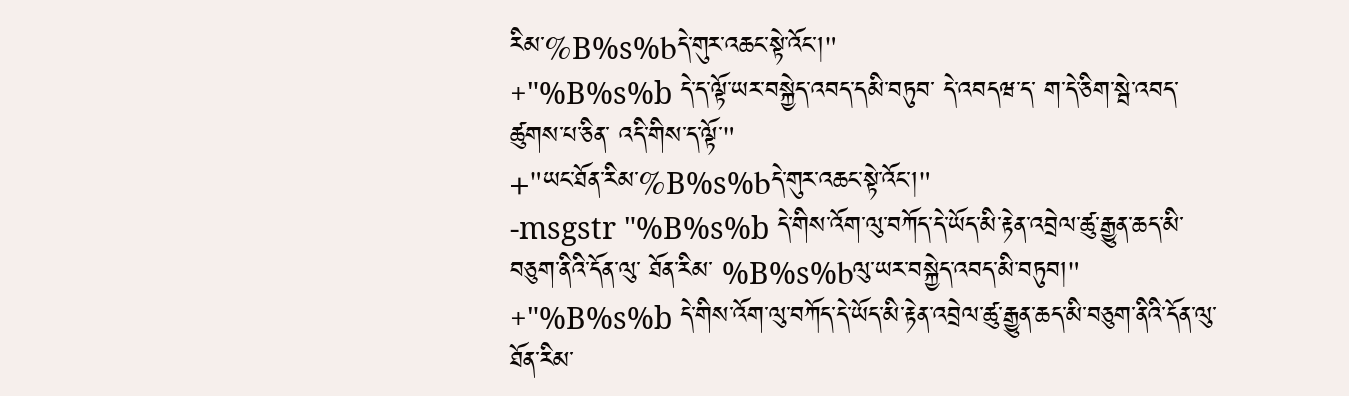རིམ་%B%s%bདེ་གུར་འཆང་སྟེ་འོང་།"
+"%B%s%b དེ་ད་ལྟོ་ཡར་བསྐྱེད་འབད་དམི་བཏུབ་ དེ་འབདཝ་ད་ ག་དེ་ཅིག་སྦེ་འབད་ཚུགས་པ་ཅིན་ འདི་གིས་ད་ལྟོ་"
+"ཡང་ཐོན་རིམ་%B%s%bདེ་གུར་འཆང་སྟེ་འོང་།"
-msgstr "%B%s%b དེ་གིས་འོག་ལུ་བཀོད་དེ་ཡོད་མི་རྟེན་འབྲེལ་ཚུ་རྒྱུན་ཆད་མི་བཅུག་ནིའི་དོན་ལུ་ ཐོན་རིམ་ %B%s%bལུ་ཡར་བསྐྱེད་འབད་མི་བཏུབ།"
+"%B%s%b དེ་གིས་འོག་ལུ་བཀོད་དེ་ཡོད་མི་རྟེན་འབྲེལ་ཚུ་རྒྱུན་ཆད་མི་བཅུག་ནིའི་དོན་ལུ་ ཐོན་རིམ་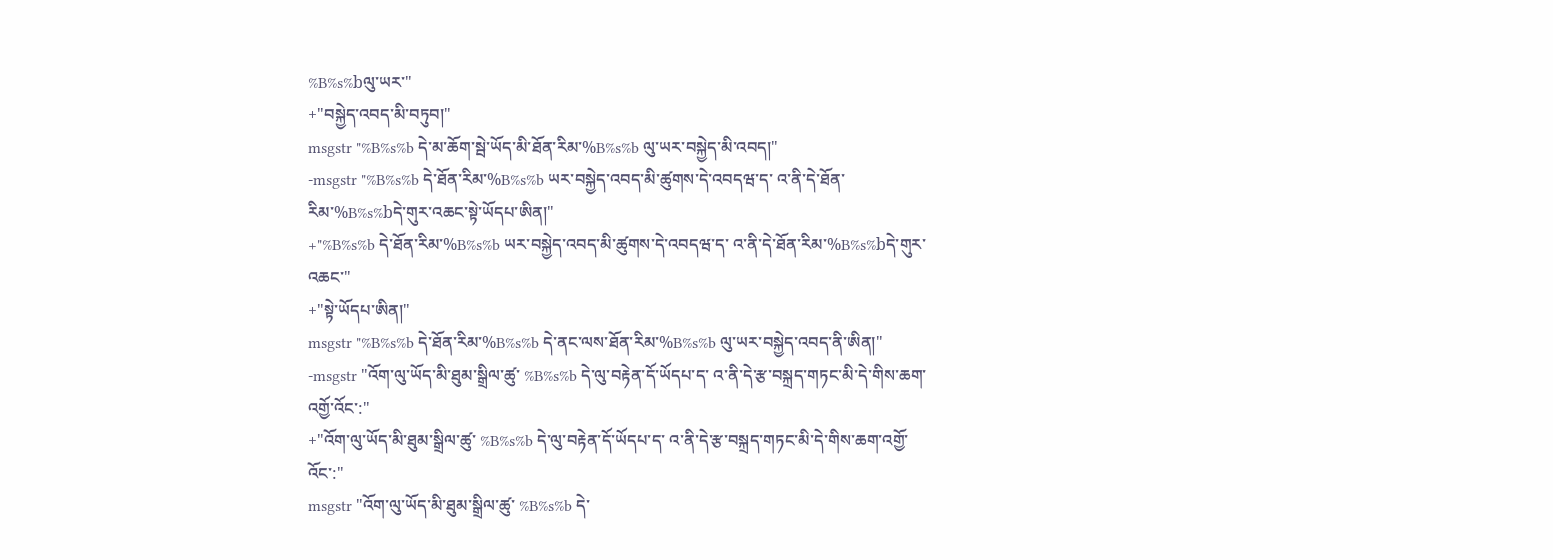%B%s%bལུ་ཡར་"
+"བསྐྱེད་འབད་མི་བཏུབ།"
msgstr "%B%s%b དེ་མ་ཆོག་སྦེ་ཡོད་མི་ཐོན་རིམ་%B%s%b ལུ་ཡར་བསྐྱེད་མི་འབད།"
-msgstr "%B%s%b དེ་ཐོན་རིམ་%B%s%b ཡར་བསྐྱེད་འབད་མི་ཚུགས་དེ་འབདཝ་ད་ འ་ནི་དེ་ཐོན་རིམ་%B%s%bདེ་གུར་འཆང་སྟེ་ཡོདཔ་ཨིན།"
+"%B%s%b དེ་ཐོན་རིམ་%B%s%b ཡར་བསྐྱེད་འབད་མི་ཚུགས་དེ་འབདཝ་ད་ འ་ནི་དེ་ཐོན་རིམ་%B%s%bདེ་གུར་འཆང་"
+"སྟེ་ཡོདཔ་ཨིན།"
msgstr "%B%s%b དེ་ཐོན་རིམ་%B%s%b དེ་ནང་ལས་ཐོན་རིམ་%B%s%b ལུ་ཡར་བསྐྱེད་འབད་ནི་ཨིན།"
-msgstr "འོག་ལུ་ཡོད་མི་ཐུམ་སྒྲིལ་ཚུ་ %B%s%b དེ་ལུ་བརྟེན་དོ་ཡོདཔ་ད་ འ་ནི་དེ་རྩ་བསྐྲད་གཏང་མི་དེ་གིས་ཆག་འགྱོ་འོང་:"
+"འོག་ལུ་ཡོད་མི་ཐུམ་སྒྲིལ་ཚུ་ %B%s%b དེ་ལུ་བརྟེན་དོ་ཡོདཔ་ད་ འ་ནི་དེ་རྩ་བསྐྲད་གཏང་མི་དེ་གིས་ཆག་འགྱོ་འོང་:"
msgstr "འོག་ལུ་ཡོད་མི་ཐུམ་སྒྲིལ་ཚུ་ %B%s%b དེ་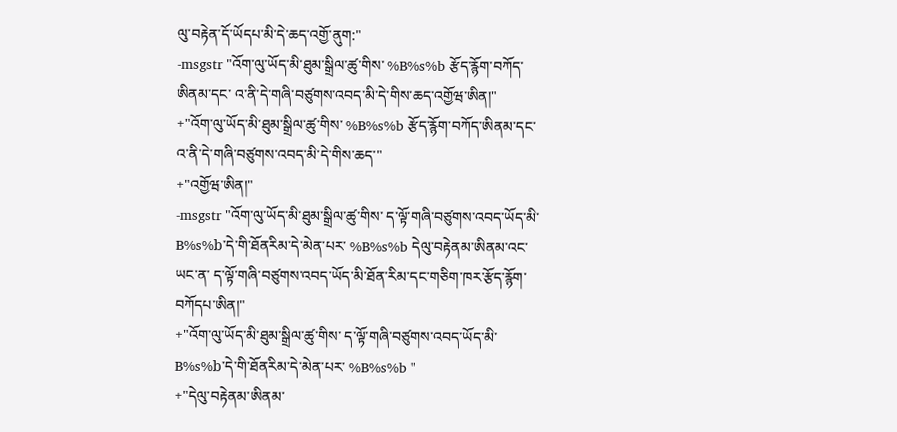ལུ་བརྟེན་དོ་ཡོདཔ་མི་དེ་ཆད་འགྱོ་ནུག:"
-msgstr "འོག་ལུ་ཡོད་མི་ཐུམ་སྒྲིལ་ཚུ་གིས་ %B%s%b རྩོད་རྙོག་བཀོད་ཨིནམ་དང་ འ་ནི་དེ་གཞི་བཙུགས་འབད་མི་དེ་གིས་ཆད་འགྱོཝ་ཨིན།"
+"འོག་ལུ་ཡོད་མི་ཐུམ་སྒྲིལ་ཚུ་གིས་ %B%s%b རྩོད་རྙོག་བཀོད་ཨིནམ་དང་ འ་ནི་དེ་གཞི་བཙུགས་འབད་མི་དེ་གིས་ཆད་"
+"འགྱོཝ་ཨིན།"
-msgstr "འོག་ལུ་ཡོད་མི་ཐུམ་སྒྲིལ་ཚུ་གིས་ ད་ལྟོ་གཞི་བཙུགས་འབད་ཡོད་མི་ B%s%b་དེ་གི་ཐོནརིམ་དེ་མེན་པར་ %B%s%b དེལུ་བརྟེནམ་ཨིནམ་འང་ ཡང་ན་ ད་ལྟོ་གཞི་བཙུགས་འབད་ཡོད་མི་ཐོན་རིམ་དང་གཅིག་ཁར་རྩོད་རྙོག་བཀོདཔ་ཨིན།"
+"འོག་ལུ་ཡོད་མི་ཐུམ་སྒྲིལ་ཚུ་གིས་ ད་ལྟོ་གཞི་བཙུགས་འབད་ཡོད་མི་ B%s%b་དེ་གི་ཐོནརིམ་དེ་མེན་པར་ %B%s%b "
+"དེལུ་བརྟེནམ་ཨིནམ་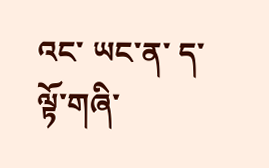འང་ ཡང་ན་ ད་ལྟོ་གཞི་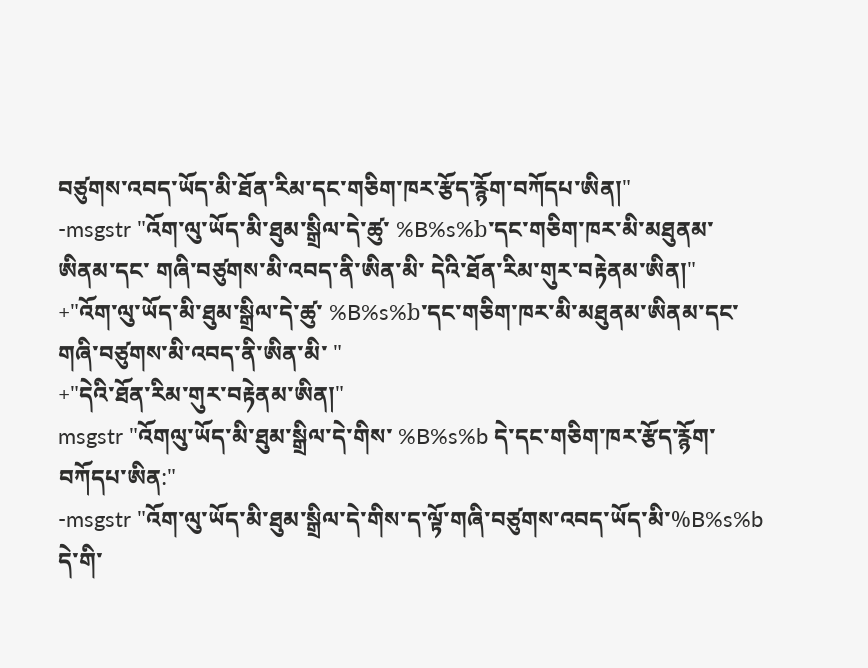བཙུགས་འབད་ཡོད་མི་ཐོན་རིམ་དང་གཅིག་ཁར་རྩོད་རྙོག་བཀོདཔ་ཨིན།"
-msgstr "འོག་ལུ་ཡོད་མི་ཐུམ་སྒྲིལ་དེ་ཚུ་ %B%s%b་དང་གཅིག་ཁར་མི་མཐུནམ་ཨིནམ་དང་ གཞི་བཙུགས་མི་འབད་ནི་ཨིན་མི་ དེའི་ཐོན་རིམ་གུར་བརྟེནམ་ཨིན།"
+"འོག་ལུ་ཡོད་མི་ཐུམ་སྒྲིལ་དེ་ཚུ་ %B%s%b་དང་གཅིག་ཁར་མི་མཐུནམ་ཨིནམ་དང་ གཞི་བཙུགས་མི་འབད་ནི་ཨིན་མི་ "
+"དེའི་ཐོན་རིམ་གུར་བརྟེནམ་ཨིན།"
msgstr "འོགལུ་ཡོད་མི་ཐུམ་སྒྲིལ་དེ་གིས་ %B%s%b དེ་དང་གཅིག་ཁར་རྩོད་རྙོག་བཀོདཔ་ཨིན:"
-msgstr "འོག་ལུ་ཡོད་མི་ཐུམ་སྒྲིལ་དེ་གིས་ད་ལྟོ་གཞི་བཙུགས་འབད་ཡོད་མི་%B%s%b དེ་གི་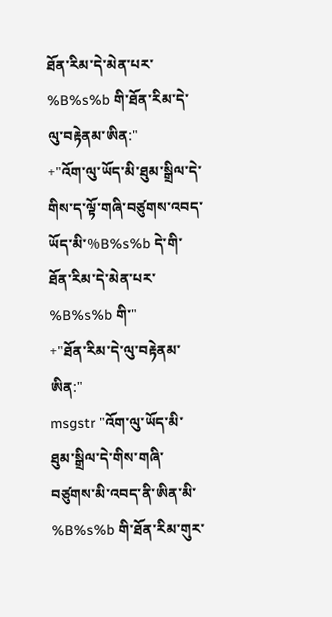ཐོན་རིམ་དེ་མེན་པར་ %B%s%b གི་ཐོན་རིམ་དེ་ལུ་བརྟེནམ་ཨིན:"
+"འོག་ལུ་ཡོད་མི་ཐུམ་སྒྲིལ་དེ་གིས་ད་ལྟོ་གཞི་བཙུགས་འབད་ཡོད་མི་%B%s%b དེ་གི་ཐོན་རིམ་དེ་མེན་པར་ %B%s%b གི་"
+"ཐོན་རིམ་དེ་ལུ་བརྟེནམ་ཨིན:"
msgstr "འོག་ལུ་ཡོད་མི་ཐུམ་སྒྲིལ་དེ་གིས་གཞི་བཙུགས་མི་འབད་ནི་ཨིན་མི་ %B%s%b གི་ཐོན་རིམ་གུར་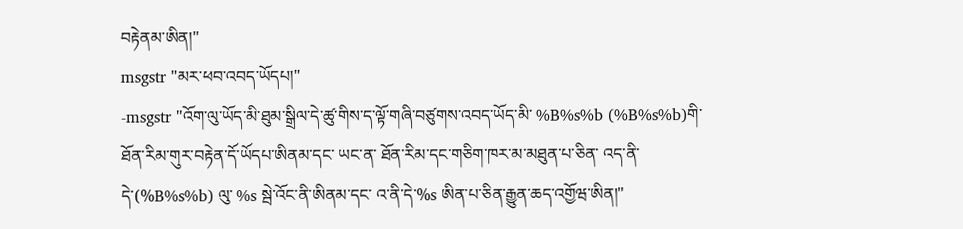བརྟེནམ་ཨིན།"
msgstr "མར་ཕབ་འབད་ཡོདཔ།"
-msgstr "འོག་ལུ་ཡོད་མི་ཐུམ་སྒྲིལ་དེ་ཚུ་གིས་ད་ལྟོ་གཞི་བཙུགས་འབད་ཡོད་མི་ %B%s%b (%B%s%b)གི་ཐོན་རིམ་གུར་བརྟེན་དོ་ཡོདཔ་ཨིནམ་དང་ ཡང་ན་ ཐོན་རིམ་དང་གཅིག་ཁར་མ་མཐུན་པ་ཅིན་ འད་ནི་དེ་(%B%s%b) ལུ་ %s སྦེ་འོང་ནི་ཨིནམ་དང་ འ་ནི་དེ་%s ཨིན་པ་ཅིན་རྒྱུན་ཆད་འགྱོཝ་ཨིན།"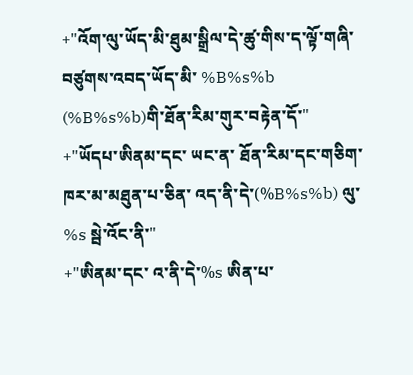+"འོག་ལུ་ཡོད་མི་ཐུམ་སྒྲིལ་དེ་ཚུ་གིས་ད་ལྟོ་གཞི་བཙུགས་འབད་ཡོད་མི་ %B%s%b (%B%s%b)གི་ཐོན་རིམ་གུར་བརྟེན་དོ་"
+"ཡོདཔ་ཨིནམ་དང་ ཡང་ན་ ཐོན་རིམ་དང་གཅིག་ཁར་མ་མཐུན་པ་ཅིན་ འད་ནི་དེ་(%B%s%b) ལུ་ %s སྦེ་འོང་ནི་"
+"ཨིནམ་དང་ འ་ནི་དེ་%s ཨིན་པ་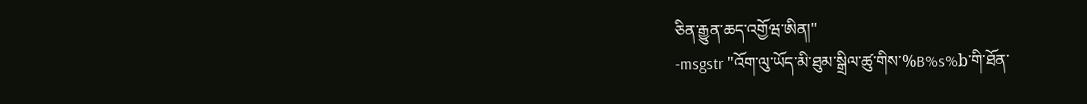ཅིན་རྒྱུན་ཆད་འགྱོཝ་ཨིན།"
-msgstr "འོག་ལུ་ཡོད་མི་ཐུམ་སྒྲིལ་ཚུ་གིས་%B%s%b་གི་ཐོན་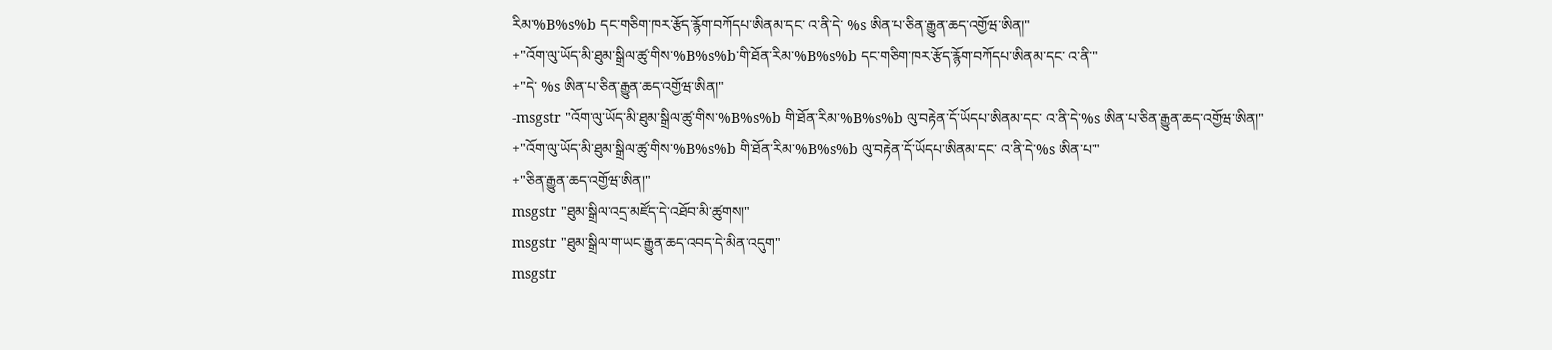རིམ་%B%s%b དང་གཅིག་ཁར་རྩོད་རྙོག་བཀོདཔ་ཨིནམ་དང་ འ་ནི་དེ་ %s ཨིན་པ་ཅིན་རྒྱུན་ཆད་འགྱོཝ་ཨིན།"
+"འོག་ལུ་ཡོད་མི་ཐུམ་སྒྲིལ་ཚུ་གིས་%B%s%b་གི་ཐོན་རིམ་%B%s%b དང་གཅིག་ཁར་རྩོད་རྙོག་བཀོདཔ་ཨིནམ་དང་ འ་ནི་"
+"དེ་ %s ཨིན་པ་ཅིན་རྒྱུན་ཆད་འགྱོཝ་ཨིན།"
-msgstr "འོག་ལུ་ཡོད་མི་ཐུམ་སྒྲིལ་ཚུ་གིས་%B%s%b གི་ཐོན་རིམ་%B%s%b ལུ་བརྟེན་དོ་ཡོདཔ་ཨིནམ་དང་ འ་ནི་དེ་%s ཨིན་པ་ཅིན་རྒྱུན་ཆད་འགྱོཝ་ཨིན།"
+"འོག་ལུ་ཡོད་མི་ཐུམ་སྒྲིལ་ཚུ་གིས་%B%s%b གི་ཐོན་རིམ་%B%s%b ལུ་བརྟེན་དོ་ཡོདཔ་ཨིནམ་དང་ འ་ནི་དེ་%s ཨིན་པ་"
+"ཅིན་རྒྱུན་ཆད་འགྱོཝ་ཨིན།"
msgstr "ཐུམ་སྒྲིལ་འདྲ་མཛོད་དེ་འཐོབ་མི་ཚུགས།"
msgstr "ཐུམ་སྒྲིལ་ག་ཡང་རྒྱུན་ཆད་འབད་དེ་མིན་འདུག"
msgstr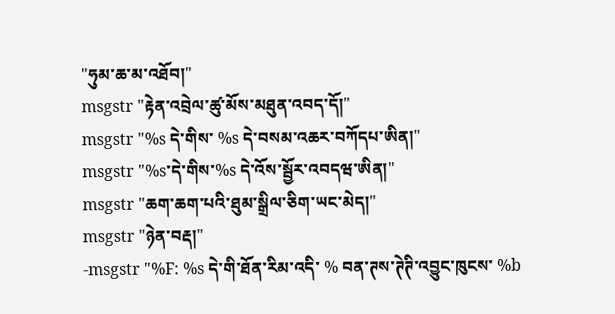"ཧུམ་ཆ་མ་འཐོབ།"
msgstr "རྟེན་འབྲེལ་ཚུ་མོས་མཐུན་འབད་དོ།"
msgstr "%s དེ་གིས་ %s དེ་བསམ་འཆར་བཀོདཔ་ཨིན།"
msgstr "%s་དེ་གིས་%s དེ་འོས་སྦྱོར་འབདཝ་ཨིན།"
msgstr "ཆག་ཆག་པའི་ཐུམ་སྒྲིལ་ཅིག་ཡང་མེད།"
msgstr "ཉེན་བརྡ།"
-msgstr "%F: %s དེ་གི་ཐོན་རིམ་འདི་ % བན་ཊས་ཊེཊི་འབྱུང་ཁུངས་ %b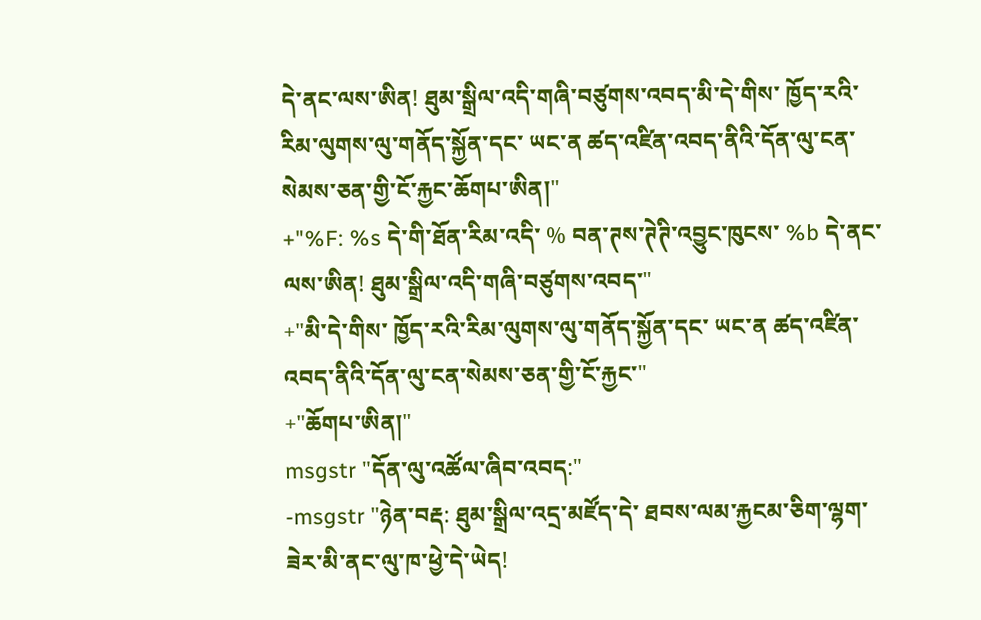དེ་ནང་ལས་ཨིན! ཐུམ་སྒྲིལ་འདི་གཞི་བཙུགས་འབད་མི་དེ་གིས་ ཁྱོད་རའི་རིམ་ལུགས་ལུ་གནོད་སྐྱོན་དང་ ཡང་ན ཚད་འཛིན་འབད་ནིའི་དོན་ལུ་ངན་སེམས་ཅན་གྱི་ངོ་རྐྱང་ཆོགཔ་ཨིན།"
+"%F: %s དེ་གི་ཐོན་རིམ་འདི་ % བན་ཊས་ཊེཊི་འབྱུང་ཁུངས་ %b དེ་ནང་ལས་ཨིན! ཐུམ་སྒྲིལ་འདི་གཞི་བཙུགས་འབད་"
+"མི་དེ་གིས་ ཁྱོད་རའི་རིམ་ལུགས་ལུ་གནོད་སྐྱོན་དང་ ཡང་ན ཚད་འཛིན་འབད་ནིའི་དོན་ལུ་ངན་སེམས་ཅན་གྱི་ངོ་རྐྱང་"
+"ཆོགཔ་ཨིན།"
msgstr "དོན་ལུ་འཚོལ་ཞིབ་འབད:"
-msgstr "ཉེན་བརྡ: ཐུམ་སྒྲིལ་འདྲ་མཛོད་དེ་ ཐབས་ལམ་རྐྱངམ་ཅིག་ལྷག་ཟེར་མི་ནང་ལུ་ཁ་ཕྱེ་དེ་ཡེད!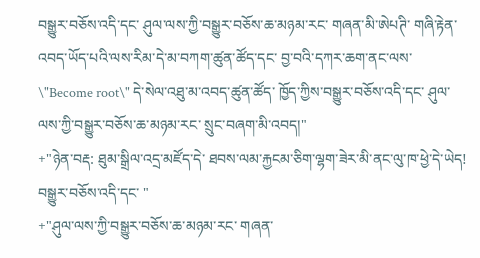བསྒྱུར་བཅོས་འདི་དང་ ཤུལ་ལས་ཀྱི་བསྒྱུར་བཅོས་ཆ་མཉམ་རང་ གཞན་མི་ཨེཔཊི་ གཞི་རྟེན་འབད་ཡོད་པའི་ལས་རིམ་དེ་མ་བཀག་ཚུན་ཚོད་དང་ བྱ་བའི་དཀར་ཆག་ནང་ལས་ \"Become root\" དེ་སེལ་འཐུ་མ་འབད་ཚུན་ཚོད་ ཁྱོད་ཀྱིས་བསྒྱུར་བཅོས་འདི་དང་ ཤུལ་ལས་ཀྱི་བསྒྱུར་བཅོས་ཆ་མཉམ་རང་ སྲུང་བཞག་མི་འབད།"
+"ཉེན་བརྡ: ཐུམ་སྒྲིལ་འདྲ་མཛོད་དེ་ ཐབས་ལམ་རྐྱངམ་ཅིག་ལྷག་ཟེར་མི་ནང་ལུ་ཁ་ཕྱེ་དེ་ཡེད! བསྒྱུར་བཅོས་འདི་དང་ "
+"ཤུལ་ལས་ཀྱི་བསྒྱུར་བཅོས་ཆ་མཉམ་རང་ གཞན་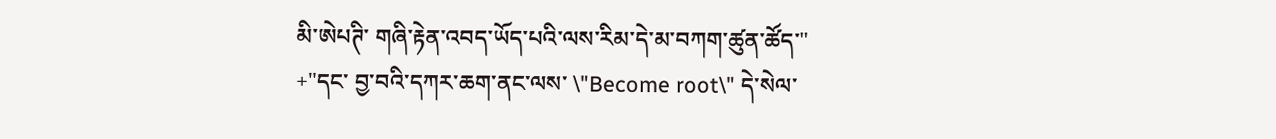མི་ཨེཔཊི་ གཞི་རྟེན་འབད་ཡོད་པའི་ལས་རིམ་དེ་མ་བཀག་ཚུན་ཚོད་"
+"དང་ བྱ་བའི་དཀར་ཆག་ནང་ལས་ \"Become root\" དེ་སེལ་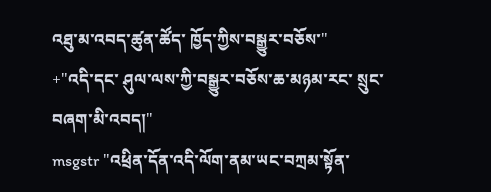འཐུ་མ་འབད་ཚུན་ཚོད་ ཁྱོད་ཀྱིས་བསྒྱུར་བཅོས་"
+"འདི་དང་ ཤུལ་ལས་ཀྱི་བསྒྱུར་བཅོས་ཆ་མཉམ་རང་ སྲུང་བཞག་མི་འབད།"
msgstr "འཕྲིན་དོན་འདི་ལོག་ནམ་ཡང་བཀྲམ་སྟོན་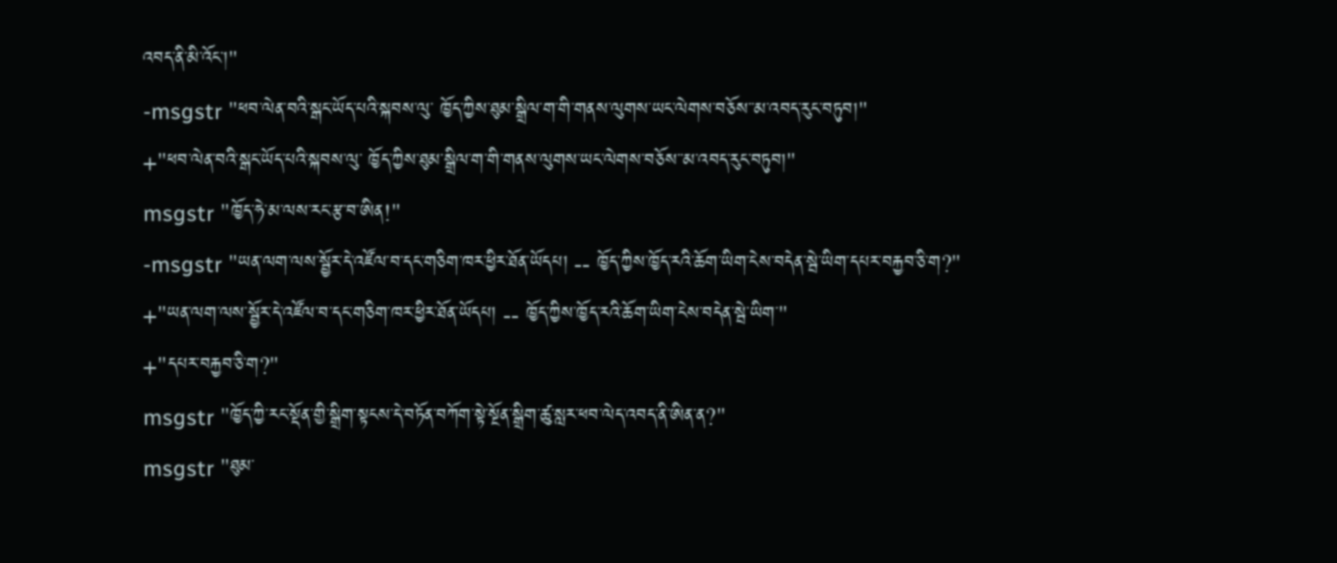འབད་ནི་མི་འོང་།"
-msgstr "ཕབ་ལེན་བའི་སྒང་ཡོད་པའི་སྐབས་ལུ་ ཁྱོད་ཀྱིས་ཐུམ་སྒྲིལ་ག་གི་གནས་ལུགས་ཡང་ལེགས་བཅོས་་མ་འབད་རུང་བཏུབ།"
+"ཕབ་ལེན་བའི་སྒང་ཡོད་པའི་སྐབས་ལུ་ ཁྱོད་ཀྱིས་ཐུམ་སྒྲིལ་ག་གི་གནས་ལུགས་ཡང་ལེགས་བཅོས་་མ་འབད་རུང་བཏུབ།"
msgstr "ཁྱོད་ཧེ་མ་ལས་རང་རྩ་བ་ཨིན!"
-msgstr "ཡན་ལག་ལས་སྦྱོར་དེ་འཛོལ་བ་དང་གཅིག་ཁར་ཕྱིར་ཐོན་ཡོདཔ། -- ཁྱོད་ཀྱིས་ཁྱོད་རའི་ཆོག་ཡིག་ངེས་བདེན་སྦེ་ཡིག་དཔར་བརྐྱབ་ཅི་ག?"
+"ཡན་ལག་ལས་སྦྱོར་དེ་འཛོལ་བ་དང་གཅིག་ཁར་ཕྱིར་ཐོན་ཡོདཔ། -- ཁྱོད་ཀྱིས་ཁྱོད་རའི་ཆོག་ཡིག་ངེས་བདེན་སྦེ་ཡིག་"
+"དཔར་བརྐྱབ་ཅི་ག?"
msgstr "ཁྱོད་ཀྱི་རང་སྡོན་གྱི་སྒྲིག་སྟངས་དེ་བཏོན་བཀོག་སྟེ་སྔོན་སྒྲིག་ཚུ་སླར་ཕབ་ལེད་འབད་ནི་ཨིན་ན?"
msgstr "ཐུམ་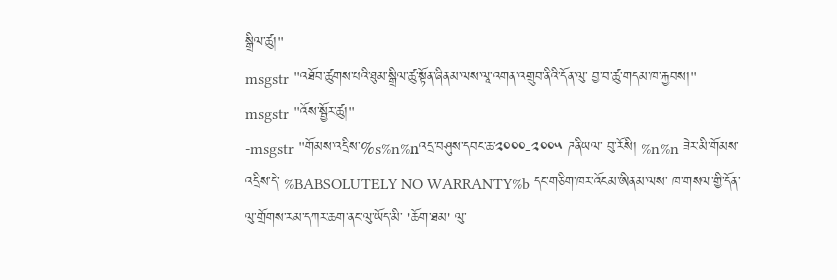སྒྲིལ་ཚུ།"
msgstr "འཐོབ་ཚུགས་པའི་ཐུམ་སྒྲིལ་ཚུ་སྟོན་ཞིནམ་ལས་ལཱ་འགན་འགྲུབ་ནིའི་དོན་ལུ་ བྱ་བ་ཚུ་གདམ་ཁ་རྐྱབས།"
msgstr "འོས་སྦྱོར་ཚུ།"
-msgstr "གོམས་འདྲིས་%s%n%nའདྲ་བཤུས་དབང་ཆ་༢༠༠༠-༢༠༠༥ ཌནིཡལ་ བུ་རོསི། %n%n ཟེར་མི་གོམས་འདྲིས་དེ་ %BABSOLUTELY NO WARRANTY%b དང་གཅིག་ཁར་འོངམ་ཨིནམ་ལས་ ཁ་གསལ་གྱི་དོན་ལུ་གྲོགས་རམ་དཀར་ཆག་ནང་ལུ་ཡོད་མི་ 'ཆོག་ཐམ' ལུ་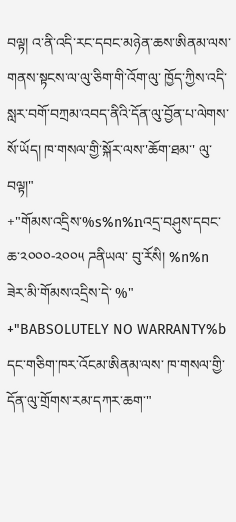བལྟ། འ་ནི་འདི་རང་དབང་མཉེན་ཆས་ཨིནམ་ལས་ གནས་སྟངས་ལ་ལུ་ཅིག་གི་འོག་ལུ་ ཁྱོད་ཀྱིས་འདི་སླར་བགོ་བཀྲམ་འབད་ནིའི་དོན་ལུ་བྱོན་པ་ལེགས་སོ་ཡོད། ཁ་གསལ་གྱི་སྐོར་ལས་'ཆོག་ཐམ་' ལུ་བལྟ།"
+"གོམས་འདྲིས་%s%n%nའདྲ་བཤུས་དབང་ཆ་༢༠༠༠-༢༠༠༥ ཌནིཡལ་ བུ་རོསི། %n%n ཟེར་མི་གོམས་འདྲིས་དེ་ %"
+"BABSOLUTELY NO WARRANTY%b དང་གཅིག་ཁར་འོངམ་ཨིནམ་ལས་ ཁ་གསལ་གྱི་དོན་ལུ་གྲོགས་རམ་དཀར་ཆག་"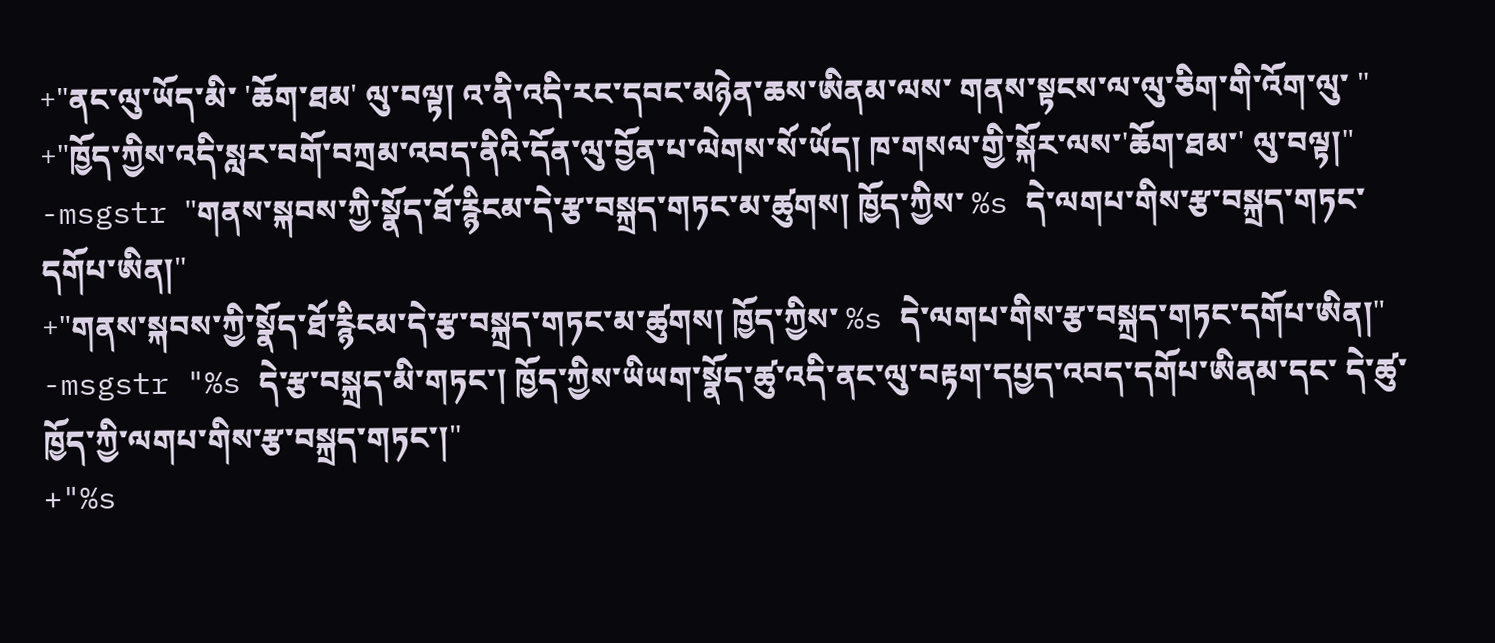+"ནང་ལུ་ཡོད་མི་ 'ཆོག་ཐམ' ལུ་བལྟ། འ་ནི་འདི་རང་དབང་མཉེན་ཆས་ཨིནམ་ལས་ གནས་སྟངས་ལ་ལུ་ཅིག་གི་འོག་ལུ་ "
+"ཁྱོད་ཀྱིས་འདི་སླར་བགོ་བཀྲམ་འབད་ནིའི་དོན་ལུ་བྱོན་པ་ལེགས་སོ་ཡོད། ཁ་གསལ་གྱི་སྐོར་ལས་'ཆོག་ཐམ་' ལུ་བལྟ།"
-msgstr "གནས་སྐབས་ཀྱི་སྣོད་ཐོ་རྙིངམ་དེ་རྩ་བསྐྲད་གཏང་མ་ཚུགས། ཁྱོད་ཀྱིས་ %s དེ་ལགཔ་གིས་རྩ་བསྐྲད་གཏང་དགོཔ་ཨིན།"
+"གནས་སྐབས་ཀྱི་སྣོད་ཐོ་རྙིངམ་དེ་རྩ་བསྐྲད་གཏང་མ་ཚུགས། ཁྱོད་ཀྱིས་ %s དེ་ལགཔ་གིས་རྩ་བསྐྲད་གཏང་དགོཔ་ཨིན།"
-msgstr "%s དེ་རྩ་བསྐྲད་མི་གཏང་། ཁྱོད་ཀྱིས་ཡིཡག་སྣོད་ཚུ་འདི་ནང་ལུ་བརྟག་དཔྱད་འབད་དགོཔ་ཨིནམ་དང་ དེ་ཚུ་ཁྱོད་ཀྱི་ལགཔ་གིས་རྩ་བསྐྲད་གཏང་།"
+"%s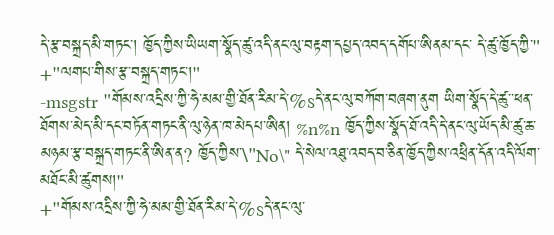དེ་རྩ་བསྐྲད་མི་གཏང་། ཁྱོད་ཀྱིས་ཡིཡག་སྣོད་ཚུ་འདི་ནང་ལུ་བརྟག་དཔྱད་འབད་དགོཔ་ཨིནམ་དང་ དེ་ཚུ་ཁྱོད་ཀྱི་"
+"ལགཔ་གིས་རྩ་བསྐྲད་གཏང་།"
-msgstr "གོམས་འདྲིས་ཀྱི་ཧེ་མམ་གྱི་ཐོན་རིམ་དེ་%sདེ་ནང་ལུ་བཀོག་བཞག་ནུག ཡིག་སྣོད་དེ་ཚུ་་ཕན་ཐོགས་མེད་མི་དང་བཏོན་གཏང་ནི་ལུ་ཉེན་ཁ་མེདཔ་ཨིན། %n%n ཁྱོད་ཀྱིས་སྣོད་ཐོ་འདི་དེ་ནང་ལུ་ཡོད་མི་ཚུ་ཆ་མཉམ་རྩ་བསྐྲད་གཏང་ནི་ཨིན་ན? ཁྱོད་ཀྱིས་\"No\" དེ་སེལ་འཐུ་འབད་བ་ཅིན་ཁྱོད་ཀྱིས་འཕྲིན་དོན་འདི་ལོག་མཐོང་མི་ཚུགས།"
+"གོམས་འདྲིས་ཀྱི་ཧེ་མམ་གྱི་ཐོན་རིམ་དེ་%sདེ་ནང་ལུ་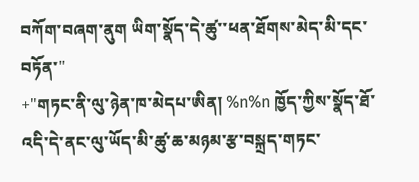བཀོག་བཞག་ནུག ཡིག་སྣོད་དེ་ཚུ་་ཕན་ཐོགས་མེད་མི་དང་བཏོན་"
+"གཏང་ནི་ལུ་ཉེན་ཁ་མེདཔ་ཨིན། %n%n ཁྱོད་ཀྱིས་སྣོད་ཐོ་འདི་དེ་ནང་ལུ་ཡོད་མི་ཚུ་ཆ་མཉམ་རྩ་བསྐྲད་གཏང་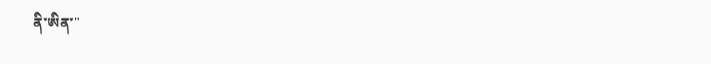ནི་ཨིན་"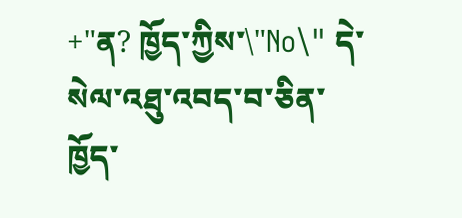+"ན? ཁྱོད་ཀྱིས་\"No\" དེ་སེལ་འཐུ་འབད་བ་ཅིན་ཁྱོད་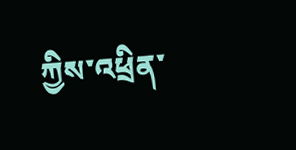ཀྱིས་འཕྲིན་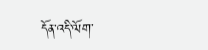དོན་འདི་ལོག་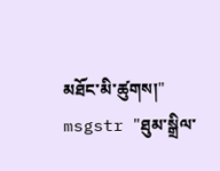མཐོང་མི་ཚུགས།"
msgstr "ཐུམ་སྒྲིལ་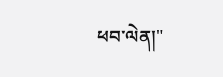ཕབ་ལེན།"